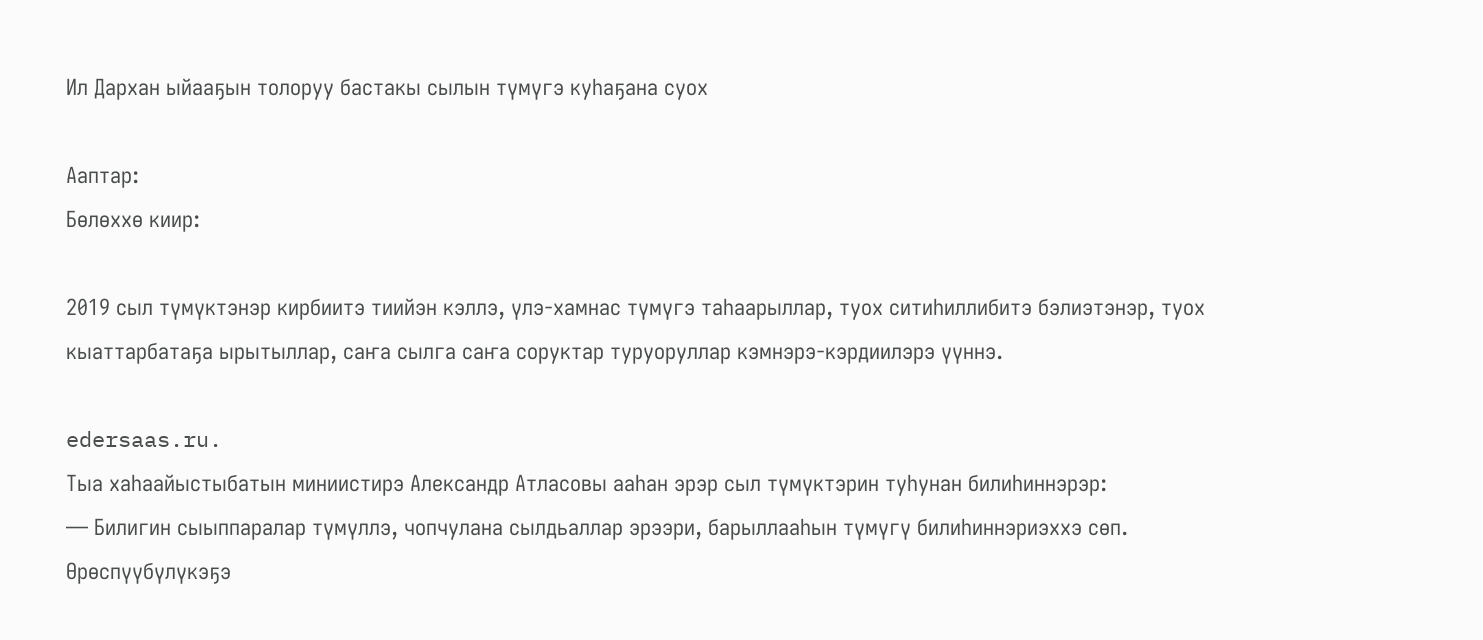Ил Дархан ыйааҕын толоруу бастакы сылын түмүгэ куһаҕана суох

Ааптар:
Бөлөххө киир:

2019 сыл түмүктэнэр кирбиитэ тиийэн кэллэ, үлэ-хамнас түмүгэ таһаарыллар, туох ситиһиллибитэ бэлиэтэнэр, туох кыаттарбатаҕа ырытыллар, саҥа сылга саҥа соруктар туруоруллар кэмнэрэ-кэрдиилэрэ үүннэ.

edersaas.ru.
Тыа хаһаайыстыбатын миниистирэ Александр Атласовы ааһан эрэр сыл түмүктэрин туһунан билиһиннэрэр:
— Билигин сыыппаралар түмүллэ, чопчулана сылдьаллар эрээри, барыллааһын түмүгү билиһиннэриэххэ сөп. Өрөспүүбүлүкэҕэ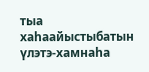тыа хаһаайыстыбатын үлэтэ-хамнаһа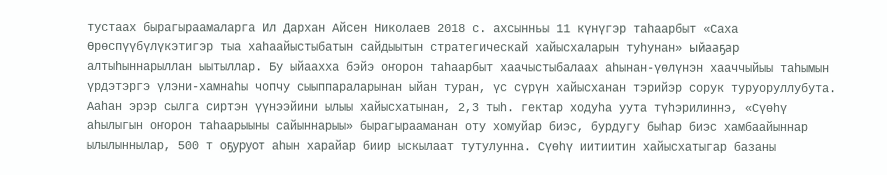тустаах бырагыраамаларга Ил Дархан Айсен Николаев 2018 с. ахсынньы 11 күнүгэр таһаарбыт «Саха Өрөспүүбүлүкэтигэр тыа хаһаайыстыбатын сайдыытын стратегическай хайысхаларын туһунан» ыйааҕар алтыһыннарыллан ыытыллар. Бу ыйаахха бэйэ оҥорон таһаарбыт хаачыстыбалаах аһынан-үөлүнэн хааччыйыы таһымын үрдэтэргэ үлэни-хамнаһы чопчу сыыппараларынан ыйан туран, үс сүрүн хайысханан тэрийэр сорук туруоруллубута. Ааһан эрэр сылга сиртэн үүнээйини ылыы хайысхатынан, 2,3 тыһ. гектар ходуһа уута түһэрилиннэ, «Сүөһү аһылыгын оҥорон таһаарыыны сайыннарыы» бырагырааманан оту хомуйар биэс, бурдугу быһар биэс хамбаайыннар ылылыннылар, 500 т оҕуруот аһын харайар биир ыскылаат тутулунна. Сүөһү иитиитин хайысхатыгар базаны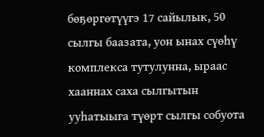бөҕөргөтүүгэ 17 сайылык, 50 сылгы баазата, уон ынах сүөһү комплекса тутулунна, ыраас хааннах саха сылгытын ууһатыыга түөрт сылгы собуота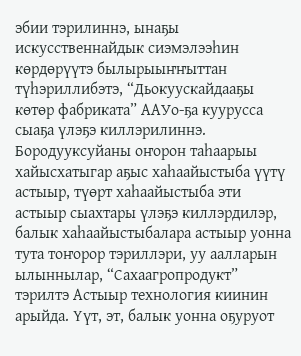эбии тэрилиннэ, ынаҕы искусственнайдык сиэмэлээһин көрдөрүүтэ былырыыҥҥыттан түһэриллибэтэ, “Дьокуускайдааҕы көтөр фабриката” ААУо-ҕа куурусса сыаҕа үлэҕэ киллэрилиннэ. Бородууксуйаны оҥорон таһаарыы хайысхатыгар аҕыс хаһаайыстыба үүтү астыыр, түөрт хаһаайыстыба эти астыыр сыахтары үлэҕэ киллэрдилэр, балык хаһаайыстыбалара астыыр уонна тута тоҥорор тэриллэри, уу аалларын ылыннылар, “Сахаагропродукт” тэрилтэ Астыыр технология киинин арыйда. Үүт, эт, балык уонна оҕуруот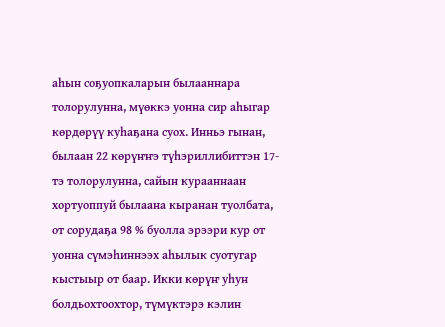аһын соҕуопкаларын былааннара толорулунна, мүөккэ уонна сир аһыгар көрдөрүү куһаҕана суох. Инньэ гынан, былаан 22 көрүҥҥэ түһэриллибиттэн 17-тэ толорулунна, сайын курааннаан хортуоппуй былаана кыранан туолбата, от сорудаҕа 98 % буолла эрээри кур от уонна сүмэһиннээх аһылык суотугар кыстыыр от баар. Икки көрүҥ уһун болдьохтоохтор, түмүктэрэ кэлин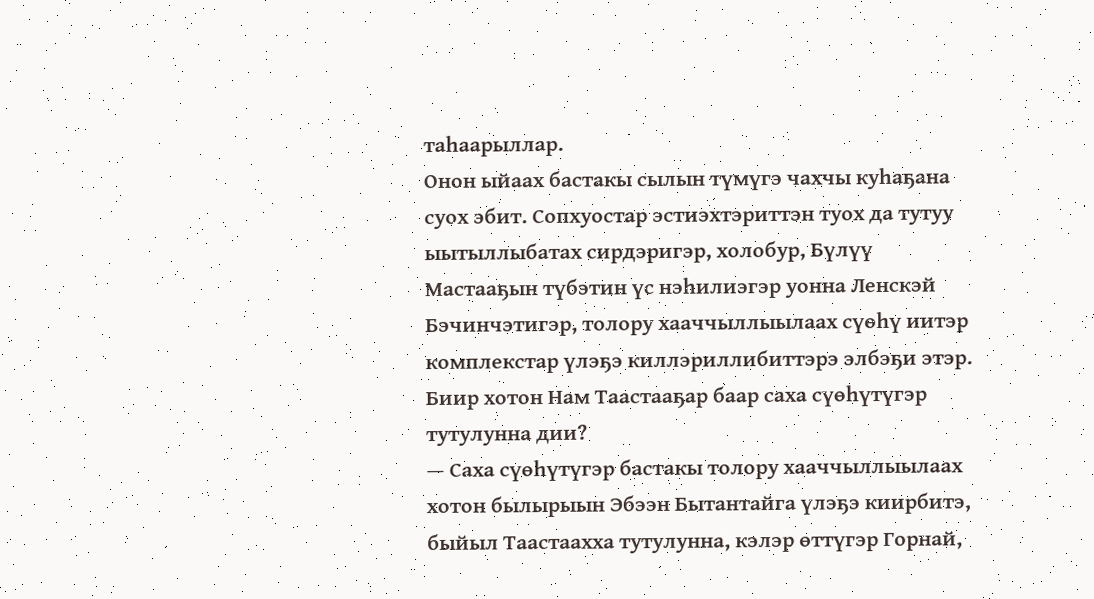таһаарыллар.
Онон ыйаах бастакы сылын түмүгэ чахчы куһаҕана суох эбит. Сопхуостар эстиэхтэриттэн туох да тутуу ыытыллыбатах сирдэригэр, холобур, Бүлүү Мастааҕын түбэтин үс нэһилиэгэр уонна Ленскэй Бэчинчэтигэр, толору хааччыллыылаах сүөһү иитэр комплекстар үлэҕэ киллэриллибиттэрэ элбэҕи этэр. Биир хотон Нам Таастааҕар баар саха сүөһүтүгэр тутулунна дии?
— Саха сүөһүтүгэр бастакы толору хааччыллыылаах хотон былырыын Эбээн Бытантайга үлэҕэ киирбитэ, быйыл Таастаахха тутулунна, кэлэр өттүгэр Горнай,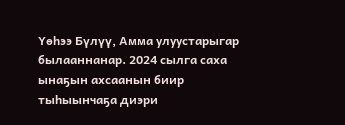Үөһээ Бүлүү, Амма улуустарыгар былааннанар. 2024 сылга саха ынаҕын ахсаанын биир тыһыынчаҕа диэри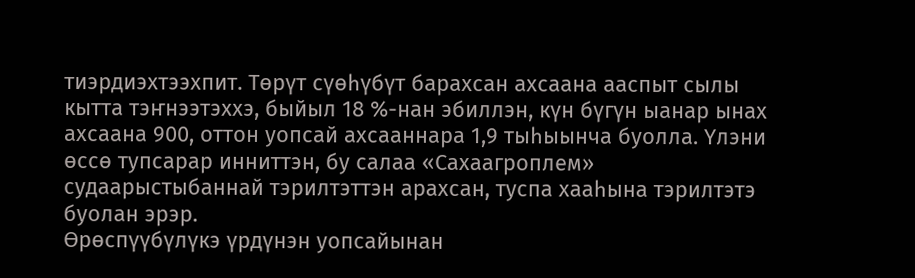тиэрдиэхтээхпит. Төрүт сүөһүбүт барахсан ахсаана ааспыт сылы кытта тэҥнээтэххэ, быйыл 18 %-нан эбиллэн, күн бүгүн ыанар ынах ахсаана 900, оттон уопсай ахсааннара 1,9 тыһыынча буолла. Үлэни өссө тупсарар инниттэн, бу салаа «Сахаагроплем» судаарыстыбаннай тэрилтэттэн арахсан, туспа хааһына тэрилтэтэ буолан эрэр.
Өрөспүүбүлүкэ үрдүнэн уопсайынан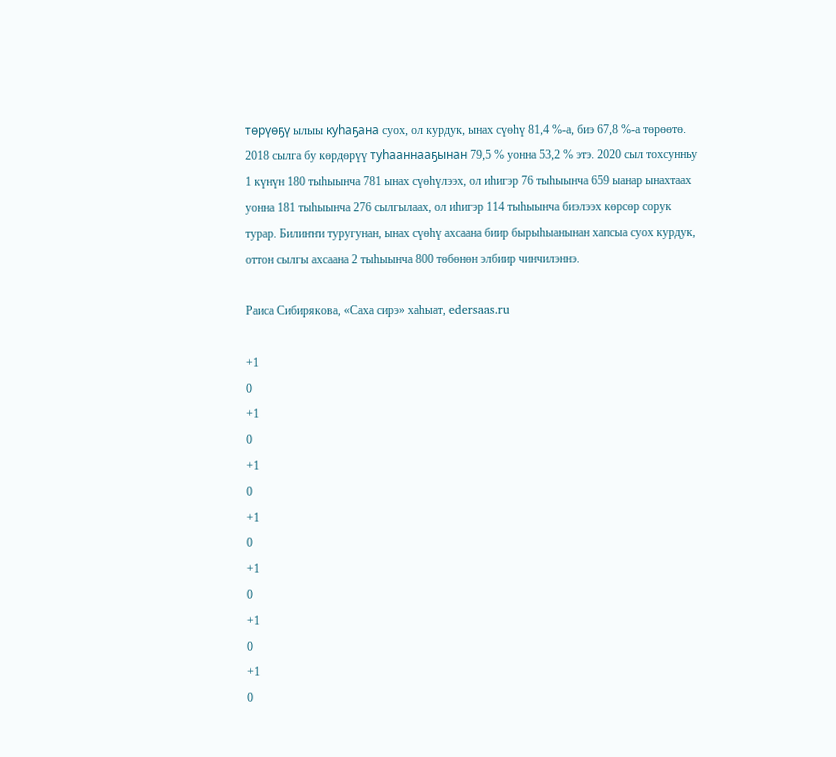төрүөҕү ылыы куһаҕана суох, ол курдук, ынах сүөһү 81,4 %-а, биэ 67,8 %-а төрөөтө. 2018 сылга бу көрдөрүү туһааннааҕынан 79,5 % уонна 53,2 % этэ. 2020 сыл тохсунньу 1 күнүн 180 тыһыынча 781 ынах сүөһүлээх, ол иһигэр 76 тыһыынча 659 ыанар ынахтаах уонна 181 тыһыынча 276 сылгылаах, ол иһигэр 114 тыһыынча биэлээх көрсөр сорук турар. Билиҥҥи туругунан, ынах сүөһү ахсаана биир бырыһыанынан хапсыа суох курдук, оттон сылгы ахсаана 2 тыһыынча 800 төбөнөн элбиир чинчилэннэ.

Раиса Сибирякова, «Саха сирэ» хаһыат, edersaas.ru

+1
0
+1
0
+1
0
+1
0
+1
0
+1
0
+1
0